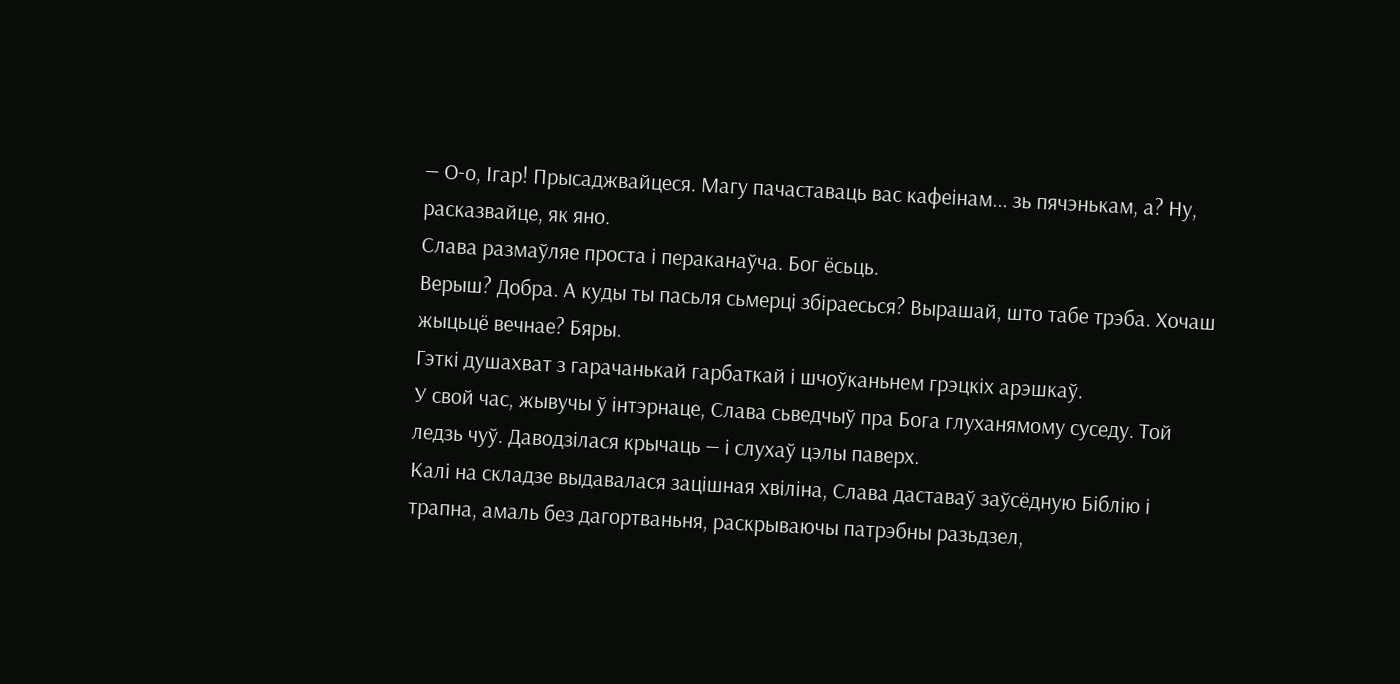— О-о, Ігар! Прысаджвайцеся. Магу пачаставаць вас кафеінам... зь пячэнькам, а? Ну, расказвайце, як яно.
Слава размаўляе проста і пераканаўча. Бог ёсьць.
Верыш? Добра. А куды ты пасьля сьмерці збіраесься? Вырашай, што табе трэба. Хочаш жыцьцё вечнае? Бяры.
Гэткі душахват з гарачанькай гарбаткай і шчоўканьнем грэцкіх арэшкаў.
У свой час, жывучы ў інтэрнаце, Слава сьведчыў пра Бога глуханямому суседу. Той ледзь чуў. Даводзілася крычаць — і слухаў цэлы паверх.
Калі на складзе выдавалася зацішная хвіліна, Слава даставаў заўсёдную Біблію і трапна, амаль без дагортваньня, раскрываючы патрэбны разьдзел,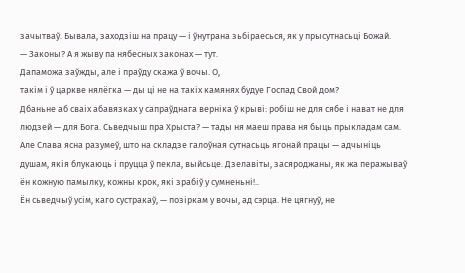зачытваў. Бывала, заходзіш на працу — і ўнутрана зьбіраесься, як у прысутнасьці Божай.
— Законы? А я жыву па нябесных законах — тут.
Дапаможа заўжды, але і праўду скажа ў вочы. О,
такім і ў царкве нялёгка — ды ці не на такіх камянях будуе Госпад Свой дом?
Дбаньне аб сваіх абавязках у сапраўднага верніка ў крыві: робіш не для сябе і нават не для людзей — для Бога. Сьведчыш пра Хрыста? — тады ня маеш права ня быць прыкладам сам. Але Слава ясна разумеў, што на складзе галоўная сутнасьць ягонай працы — адчыніць душам, якія блукаюць і пруцца ў пекла, выйсьце. Дзелавіты, засяроджаны, як жа перажываў ён кожную памылку, кожны крок, які зрабіў у сумненьні!..
Ён сьведчыў усім, каго сустракаў, — позіркам у вочы, ад сэрца. Не цягнуў, не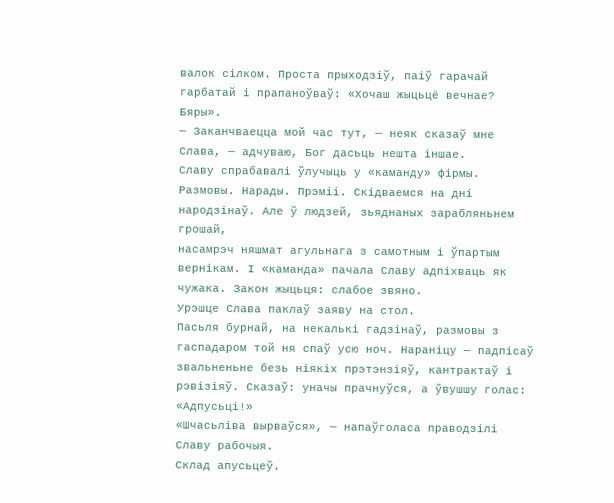валок сілком. Проста прыходзіў, паіў гарачай гарбатай і прапаноўваў: «Хочаш жыцьцё вечнае? Бяры».
— Заканчваецца мой час тут, — неяк сказаў мне Слава, — адчуваю, Бог дасьць нешта іншае.
Славу спрабавалі ўлучыць у «каманду» фірмы. Размовы. Нарады. Прэміі. Скідваемся на дні народзінаў. Але ў людзей, зьяднаных зарабляньнем грошай,
насамрэч няшмат агульнага з самотным і ўпартым вернікам. І «каманда» пачала Славу адпіхваць як чужака. Закон жыцьця: слабое звяно.
Урэшце Слава паклаў заяву на стол.
Пасьля бурнай, на некалькі гадзінаў, размовы з гаспадаром той ня спаў усю ноч. Нараніцу — падпісаў звальненьне безь ніякіх прэтэнзіяў, кантрактаў і рэвізіяў. Сказаў: уначы прачнуўся, а ўвушшу голас: «Адпусьці!»
«Шчасьліва вырваўся», — напаўголаса праводзілі Славу рабочыя.
Склад апусьцеў.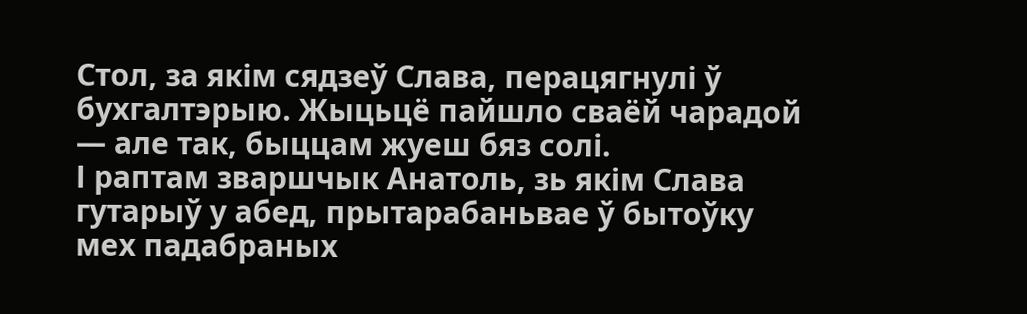Стол, за якім сядзеў Слава, перацягнулі ў бухгалтэрыю. Жыцьцё пайшло сваёй чарадой — але так, быццам жуеш бяз солі.
І раптам зваршчык Анатоль, зь якім Слава гутарыў у абед, прытарабаньвае ў бытоўку мех падабраных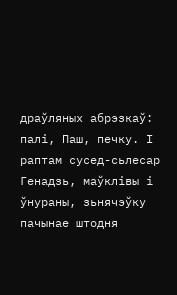драўляных абрэзкаў: палі, Паш, печку. І раптам сусед-сьлесар Генадзь, маўклівы і ўнураны, зьнячэўку пачынае штодня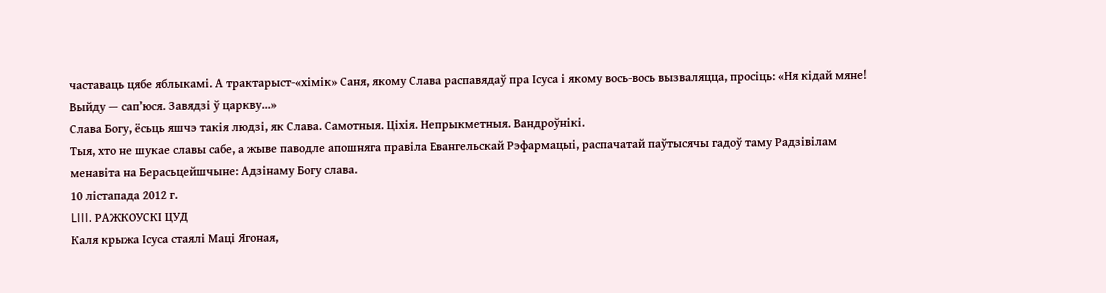частаваць цябе яблыкамі. А трактарыст-«хімік» Саня, якому Слава распавядаў пра Ісуса і якому вось-вось вызваляцца, просіць: «Ня кідай мяне! Выйду — сап’юся. Завядзі ў царкву...»
Слава Богу, ёсьць яшчэ такія людзі, як Слава. Самотныя. Ціхія. Непрыкметныя. Вандроўнікі.
Тыя, хто не шукае славы сабе, а жыве паводле апошняга правіла Евангельскай Рэфармацыі, распачатай паўтысячы гадоў таму Радзівілам менавіта на Берасьцейшчыне: Адзінаму Богу слава.
10 лістапада 2012 г.
LIII. РАЖКОУСКІ ЦУД
Каля крыжа Ісуса стаялі Маці Ягоная,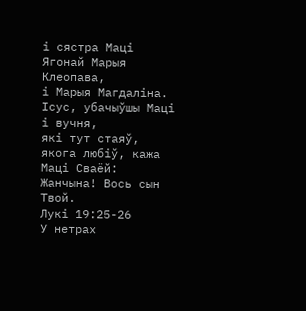і сястра Маці Ягонай Марыя Клеопава,
і Марыя Магдаліна.
Ісус, убачыўшы Маці і вучня,
які тут стаяў,
якога любіў, кажа Маці Сваёй:
Жанчына! Вось сын Твой.
Лукі 19:25-26
У нетрах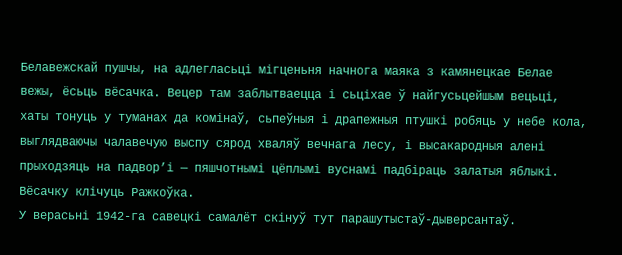Белавежскай пушчы, на адлегласьці мігценьня начнога маяка з камянецкае Белае вежы, ёсьць вёсачка. Вецер там заблытваецца і сьціхае ў найгусьцейшым вецьці, хаты тонуць у туманах да комінаў, сьпеўныя і драпежныя птушкі робяць у небе кола, выглядваючы чалавечую выспу сярод хваляў вечнага лесу, і высакародныя алені прыходзяць на падвор’і — пяшчотнымі цёплымі вуснамі падбіраць залатыя яблыкі.
Вёсачку клічуць Ражкоўка.
У верасьні 1942-га савецкі самалёт скінуў тут парашутыстаў-дыверсантаў.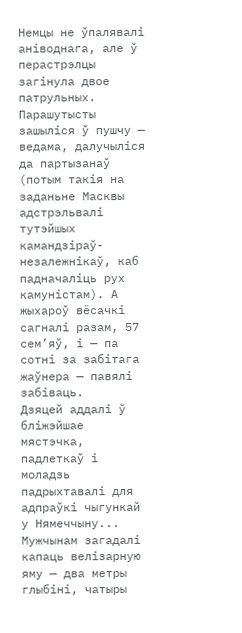Немцы не ўпалявалі аніводнага, але ў перастрэлцы загінула двое патрульных.
Парашутысты зашыліся ў пушчу — ведама, далучыліся да партызанаў (потым такія на заданьне Масквы адстрэльвалі тутэйшых камандзіраў-незалежнікаў, каб падначаліць рух камуністам). А жыхароў вёсачкі сагналі разам, 57 сем’яў, і — па сотні за забітага жаўнера — павялі забіваць.
Дзяцей аддалі ў бліжэйшае мястэчка, падлеткаў і моладзь падрыхтавалі для адпраўкі чыгункай у Нямеччыну... Мужчынам загадалі капаць велізарную яму — два метры глыбіні, чатыры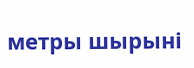метры шырыні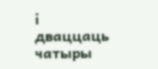і дваццаць чатыры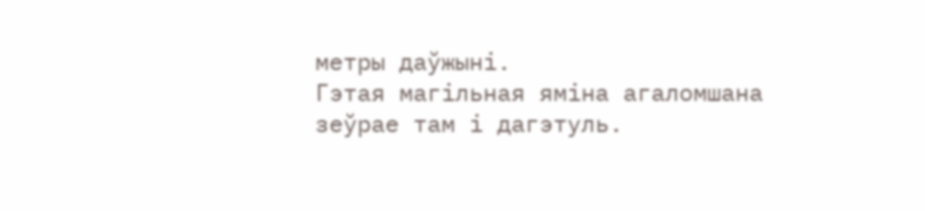метры даўжыні.
Гэтая магільная яміна агаломшана зеўрае там і дагэтуль.